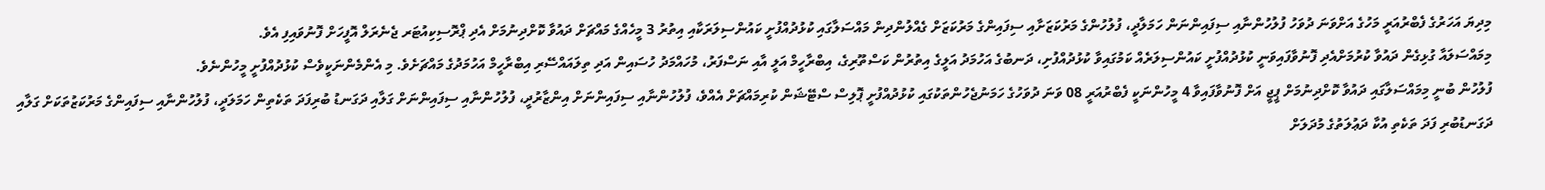މިދިޔަ އަހަރުގެ ފެބްރުއަރީ މަހުގެ އަށްވަނަ ދުވަހު ފުލުހުންނާއި ސިފައިންނަން ހަމަލާދީ، ފުލުހުންގެ މަރުކަޒަށާއި ސިފައިންގެ މަރުކަޒަށް ގެއްލުންދިން މައްސަލާގައި ކުޅުދުއްފުށީ ކައުންސިލަރަކާއި އިތުރު 3 މީހެއްގެ މައްޗަށް ދައުވާ ކޮށްދިނުމަށް އެދި ޕްރޮސިކިއުޓަރ ޖެނެރަލް އޮފީހަށް ފޮނުވައިފި އެވެ.
މިމައްސަލައާ ގުޅިގެން ދައުވާ ކުރުމަށްއެދި ފޮނުވާފައިވަނީ ކުޅުދުއްފުށީ ކައުންސިލަރެއް ކަމުގައިވާ ކުޅުދުއްފުށި، ދަނބުގެ އަހުމަދު އަލީގެ އިތުރުން ކަސްތޫރިގެ، އިބްރާހީމް އަލީ އާއި ނަސްފަރު، މުހައްމަދު ހުސައިން އަދި ތިލައައްސޭރި އިބްރާހީމް އަހުމަދުގެ މައްޗަށެވެ. މި އެންމެންނަކީވެސް ކުޅުދުއްފުށީ މީހުންނެވެ.
ފުލުހުން ބުނީ މިމައްސަލާގައި ދައުވާ ކޮށްދިނުމަށް ޕީޖީ އަށް ފޮނުވާފައިވާ 4 މީހުންނަކީ ފެބްރުއަރީ 08 ވަނަ ދުވަހުގެ ހަމަނުޖެހުންތަކުގައި ކުޅުދުއްފުށީ ޕޮލިސް ސްޓޭޝަން ކުރިމައްޗަށް އެއްވެ، ފުލުހުންނާއި ސިފައިންނަށް އިންޒާރުދީ، ފުލުހުންނާއި ސިފައިންނަށް ގަލާއި ދަގަނޑު ބުރިފަދަ ތަކެތިން ހަމަލަދީ، ފުލުހުންނާއި ސިފައިންގެ މަރުކަޒުތަކަށް ގަލާއި ދަގަނޑުބުރި ފަދަ ތަކެތި އުކާ ދަޢުލަތުގެ މުދަލަށް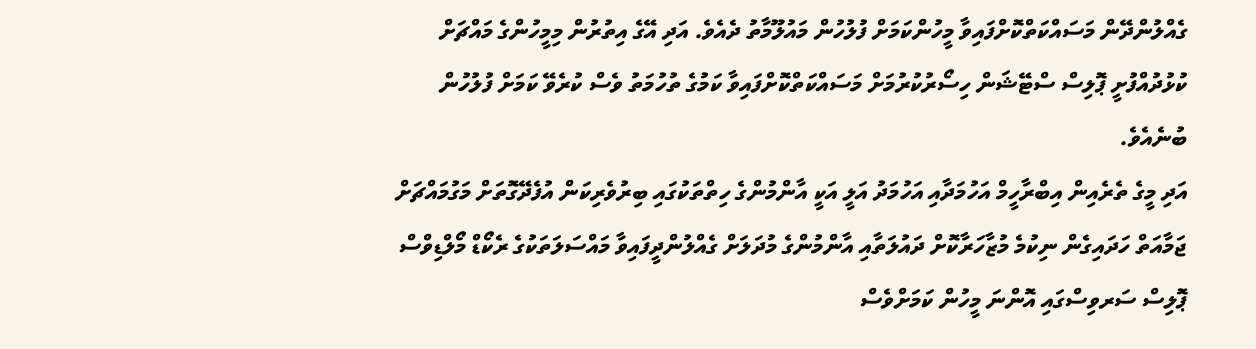ގެއްލުންދޭން މަސައްކަތްކޮށްފައިވާ މީހުންކަމަށް ފުލުހުން މައުލޫމާތު ދެއެވެ. އަދި އޭގެ އިތުރުން މިމީހުންގެ މައްޗަށް ކުޅުދުއްފުށީ ޕޮލިސް ސްޓޭޝަން ހިސޯރުކުރުމަށް މަސައްކަތްކޮށްފައިވާ ކަމުގެ ތުހުމަތު ވެސް ކުރެވޭ ކަމަށް ފުލުހުން ބުނެއެވެ.
އަދި މީގެ ތެރެއިން އިބްރާހީމް އަހުމަދާއި އަހުމަދު އަލީ އަކީ އާންމުންގެ ހިތްތަކުގައި ބިރުވެރިކަން އުފެދޭގޮތަށް މަގުމައްޗަށް ޖަމާއަތް ހަދައިގެން ނިކުމެ މުޒާހަރާކޮށް ދައުލަތާއި އާންމުންގެ މުދަލަށް ގެއްލުންދީފައިވާ މައްސަލަތަކުގެ ރެކޯޑް މޯލްޑިވްސް ޕޮލިސް ސަރވިސްގައި އޮންނަ މީހުން ކަމަށްވެސް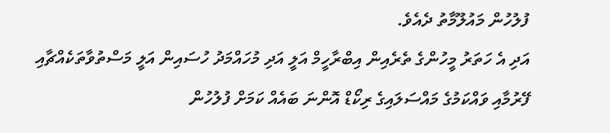ފުލުހުން މައުލޫމާތު ދެއެވެ.
އަދި އެ ހަތަރު މީހުންގެ ތެރެއިން އިބްރާހީމް އަލީ އަދި މުހައްމަދު ހުސައިން އަލީ މަސްތުވާތަކެއްޗާއި ފޭރުމާއި ވައްކަމުގެ މައްސަލައިގެ ރިކޯޑް އޮންނަ ބައެއް ކަމަށް ފުލުހުން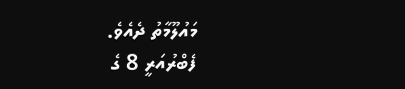މައުލޫމާތު ދެއެވެ.
ފެބްރުއަރީ 8 ގެ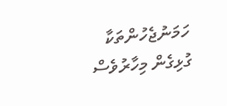ހަމަނުޖެހުންތަކާ ގުޅިގެން މިހާރުވެސް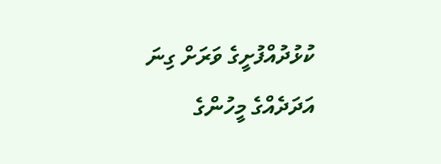ކުޅުދުއްފުށީގެ ވަރަށް ގިނަ އަދަދެއްގެ މީހުންގެ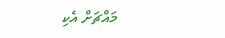މައްޗަށް އެކި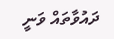ދައުވާތައް ވަނީ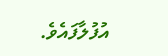އުފުލާފައެވެ.